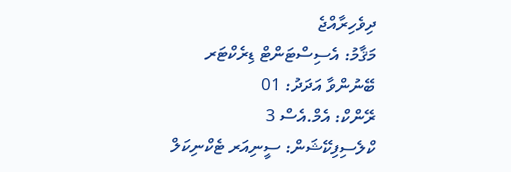ދިވެހިރާއްޖެ
މަޤާމު: އެސިސްޓަންޓް ޑިރެކްޓަރ
ބޭނުންވާ އަދަދު: 01
ރޭންކް: އެމް.އެސް 3
ކްލެސިފިކޭޝަން: ސީނިއަރ ޓެކްނިކަލް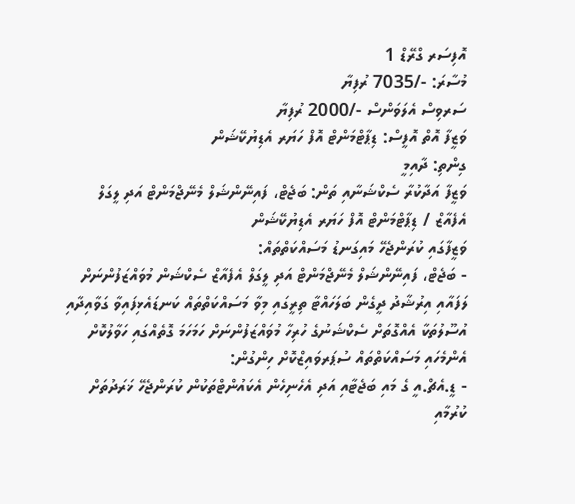އޮފިސަރ ގްރޭޑް 1
މުސާރަ: -/7035 ރުފިޔާ
ސަރވިސް އެލަވަންސް -/2000 ރުފިޔާ
ވަޒީފާ އޮތް އޮފީސް: ޑިޕާޓްމަންޓް އޮފް ހަޔަރ އެޑިޔުކޭޝަން
ގިންތި: ދާއިމީ
ވަޒީފާ އަދާކުރާ ސެކްޝަނާއި ތަން: ބަޖެޓް، ފައިނޭންޝަލް މެނޭޖްމަންޓް އަދި ލީގަލް އެފެއާޒް / ޑިޕާޓްމަންޓް އޮފް ހަޔަރ އެޑިޔުކޭޝަން
ވަޒީފާގައި ކުރަންޖެހޭ މައިގަނޑު މަސައްކަތްތައް:
- ބަޖެޓް، ފައިނޭންޝަލް މެނޭޖްމަންޓް އަދި ލީގަލް އެފެއާޒް ސެކްޝަން މުވައްޒަފުންނަށް ލަފައާއި އިރުޝާދު ދީގެން ބަލަހައްޓާ ތިރީގައި މިވާ މަސައްކަތްތައް ކަނޑައެޅިފައިވާ ގަވާއިދާއި އުސޫލުތަކާ އެއްގޮތަށް ސެކްޝަނުގެ ހުރިހާ މުވައްޒަފުންނަށް ހަމަހަމަ ގޮތެއްގައި ހަވާލުކޮށް އެންމެހައި މަސައްކަތްތައް ސުޕަރވައިޒްކޮށް ހިންގުން:
- ޑީ.އެޗް.އީ ގެ މައި ބަޖެޓާއި އަދި އެހެނިހެން އެކައުންޓްތަކުން ކުރަންޖެހޭ ޚަރަދުތަށް ކުރުމާއި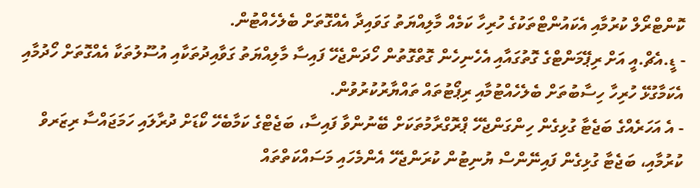ކޮންޓްރޯލް ކުރުމާއި އެކައުންޓްތަކުގެ ހުރިހާ ކަމެއް މާލިއްޔަތު ގަވައިދާ އެއްގޮތަށް ބެލެހެއްޓުން.
- ޑީ.އެޗް.އީ އަށް ރިޕޭމަންޓްގެ ގޮތުގައާއި އެހެނިހެން ގޮތްގޮތުން ހޯދަންޖެހޭ ފައިސާ މާލިއްޔަތު ގަވާއިދުތަކާއި އުސޫލުތަކާ އެއްގޮތަށް ހޯދުމާއި އެކަމާގުޅޭ ހުރިހާ ހިސާބުތަށް ބެލެހެއްޓުމާއި ރިޕޯޓުތައް ތައްޔާރުކުރުވުން.
- އެ އަހަރެއްގެ ބަޖެޓާ ގުޅިގެން ހިންގަންޖެހޭ ޕްރޮގްރާމުތަކަށް ބޭނުންވާ ފައިސާ، ބަޖެޓްގެ ކަމާބެހޭ ކޯޑަށް ދުރާލައި ހަމަޖައްސާ ރިޒަރވް ކުރުމާއި، ބަޖެޓާ ގުޅިގެން ފައިނޭންސް ޔުނިޓުން ކުރަންޖެހޭ އެންމެހައި މަސައްކަތްތައް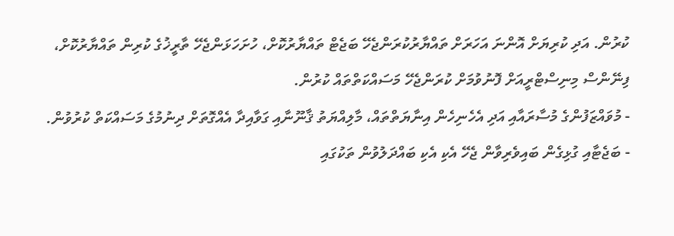ކުރުން. އަދި ކުރިޔަށް އޮންނަ އަހަރަށް ތައްޔާރުކުރަންޖެހޭ ބަޖެޓް ތައްޔާރުކޮށް، ހުށަހަޅަންޖެހޭ ތާރީޚުގެ ކުރިން ތައްޔާރުކޮށް، ފިނޭންސް މިނިސްޓްރީއަށް ފޮނުވުމަށް ކުރަންޖެހޭ މަސައްކަތްތައް ކުރުން.
- މުވައްޒަފުންގެ މުސާރައާއި އަދި އެހެނިހެން އިނާޔަތްތައް، މާލިއްޔަތު ޤާނޫނާއި ގަވާއިދާ އެއްގޮތަށް ދިނުމުގެ މަސައްކަތް ކުރުވުން.
- ބަޖެޓާއި ގުޅިގެން ބައިވެރިވާން ޖެހޭ އެކި އެކި ބައްދަލުވުން ތަކުގައި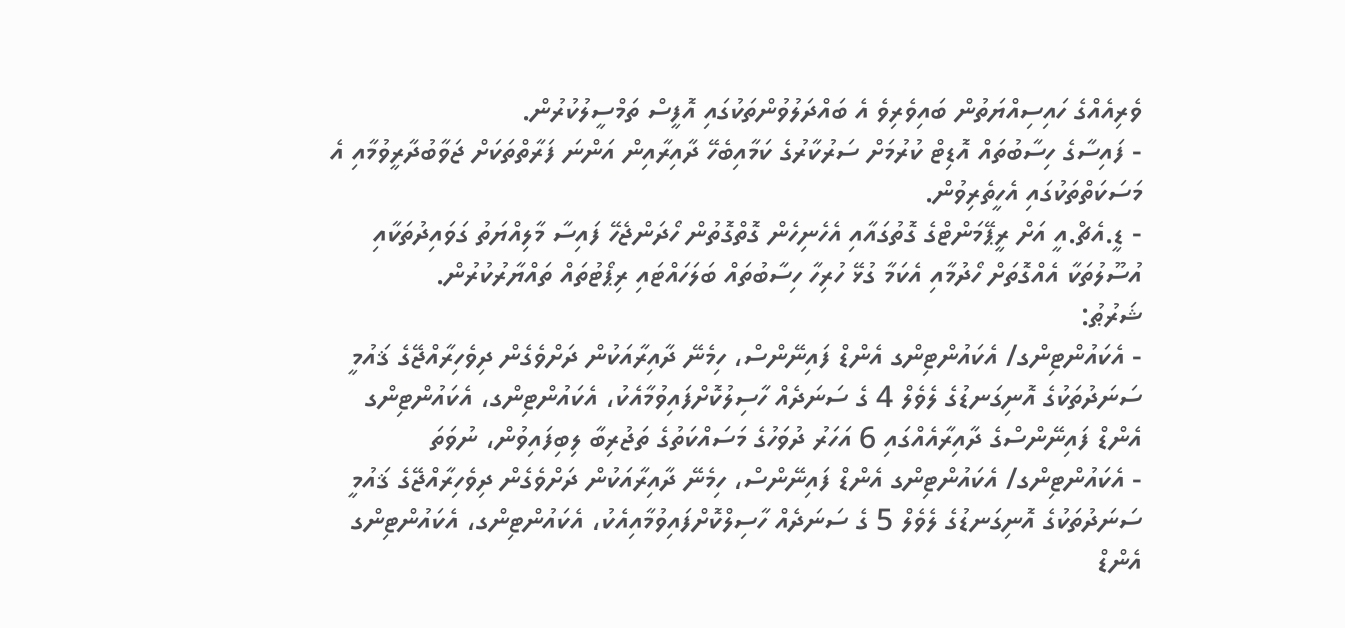ވެރިއެއްގެ ހައިސިއްޔަތުން ބައިވެރިވެ އެ ބައްދަލުވުންތަކުގައި އޮފީސް ތަމްސީލުކުރުން.
- ފައިސާގެ ހިސާބުތައް އޮޑިޓް ކުރުމަށް ސަރުކާރުގެ ކަމާއިބެހޭ ދާއިރާއިން އަންނަ ފަރާތްތަކަށް ޖަވާބުދާރީވުމާއި އެ މަސަކަތްތަކުގައި އެހީތެރިވުން.
- ޑީ.އެޗް.އީ އަށް ރީޕޭމަންޓްގެ ގޮތުގައާއި އެހެނިހެން ގޮތްގޮތުން ހޯދަންޖެހޭ ފައިސާ މާލިއްޔަތު ގަވައިދުތަކާއި އުސޫލުތަކާ އެއްގޮތަށް ހޯދުމާއި އެކަމާ ގުޅޭ ހުރިހާ ހިސާބުތައް ބަލަހައްޓައި ރިޕޯޓުތައް ތައްޔާރުކުރުން.
ޝަރުޠު:
- އެކައުންޓިންގ/ އެކައުންޓިންގ އެންޑް ފައިނޭންސް، ހިމެނޭ ދާއިރާއަކުން ދަށްވެގެން ދިވެހިރާއްޖޭގެ ޤައުމީ ސަނަދުތަކުގެ އޮނިގަނޑުގެ ލެވެލް 4 ގެ ސަނަދެއް ހާސިލުކޮށްފައިވުމާއެކު، އެކައުންޓިންގ، އެކައުންޓިންގ އެންޑް ފައިނޭންސްގެ ދާއިރާއެއްގައި 6 އަހަރު ދުވަހުގެ މަސައްކަތުގެ ތަޖުރިބާ ލިބިފައިވުން، ނުވަތަ
- އެކައުންޓިންގ/ އެކައުންޓިންގ އެންޑް ފައިނޭންސް، ހިމެނޭ ދާއިރާއަކުން ދަށްވެގެން ދިވެހިރާއްޖޭގެ ޤައުމީ ސަނަދުތަކުގެ އޮނިގަނޑުގެ ލެވެލް 5 ގެ ސަނަދެއް ހާސިލްކޮށްފައިވުމާއިއެކު، އެކައުންޓިންގ، އެކައުންޓިންގ އެންޑް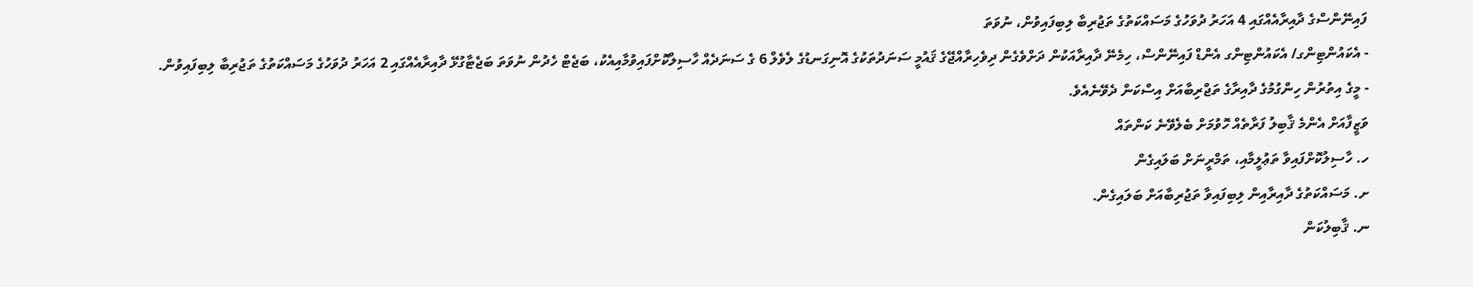ފައިނޭންސްގެ ދާއިރާއެއްގައި 4 އަހަރު ދުވަހުގެ މަސައްކަތުގެ ތަޖުރިބާ ލިބިފައިވުން، ނުވަތަ
- އެކައުންޓިންގ/ އެކައުންޓިންގ އެންޑް ފައިނޭންސް، ހިމެނޭ ދާއިރާއަކުން ދަށްވެގެން ދިވެހިރާއްޖޭގެ ޤައުމީ ސަނަދުތަކުގެ އޮނިގަނޑުގެ ލެވެލް 6 ގެ ސަނަދެއް ހާސިލްކޮށްފައިވުމާއިއެކު، ބަޖެޓް ހެދުން ނުވަތަ ބަޖެޓާގުޅޭ ދާއިރާއެއްގައި 2 އަހަރު ދުވަހުގެ މަސައްކަތުގެ ތަޖުރިބާ ލިބިފައިވުން.
- މީގެ އިތުރުން ހިންގުމުގެ ދާއިރާގެ ތަޖްރިބާއަށް އިސްކަން ދެވޭނެއެވެ.
ވަޒީފާއަށް އެންމެ ޤާބިލު ފަރާތެއް ހޮވުމަށް ބެލެވޭނެ ކަންތައް
ހ. ހާސިލުކޮށްފައިވާ ތަޢުލީމާއި، ތަމްރީނަށް ބަލައިގެން
ށ. މަސައްކަތުގެ ދާއިރާއިން ލިބިފައިވާ ތަޖުރިބާއަށް ބަލައިގެން.
ނ. ޤާބިލުކަން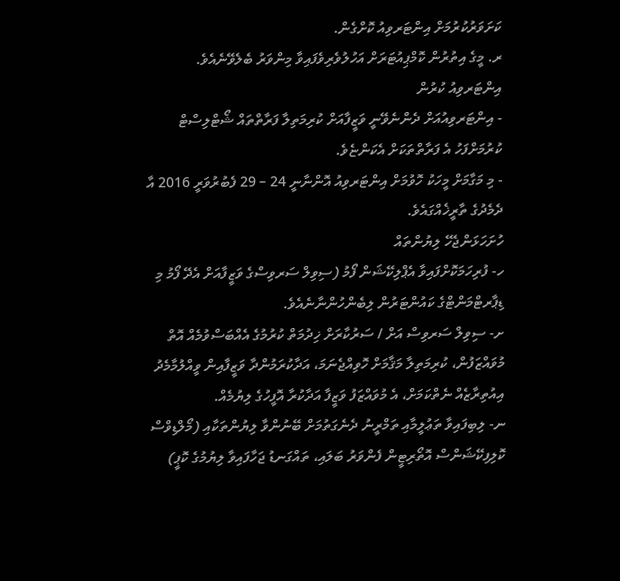ކަށަވަރުކުރުމަށް އިންޓަރވިއު ކޮށްގެން.
ރ. މީގެ އިތުރުން ކޮމްޕިއުޓަރަށް އަހުލުވެރިވެފައިވާ މިންވަރު ބެލެވޭނެއެވެ.
އިންޓަރވިއު ކުރުން
- އިންޓަރވިއުއަށް ދެންނެވޭނީ ވަޒީފާއަށް ކުރިމަތިލާ ފަރާތްތައް ޝޯޓްލިސްޓް ކުރުމަށްފަހު އެ ފަރާތްތަކަށް އެކަންޏެވެ.
- މި މަގާމަށް މީހަކު ހޮވުމަށް އިންޓަރވިއު އޮންނާނީ 24 – 29 ފެބުރުވަރީ 2016 އާ ދެމެދުގެ ތާރީޚެއްގައެވެ.
ހުށަހަޅަންޖެހޭ ލިޔުންތައް
ހ- ފުރިހަމަކޮށްފައިވާ އެޕްލިކޭޝަން ފޯމު (ސިވިލް ސަރވިސްގެ ވަޒީފާއަށް އެދޭ ފޯމު މި ޑިޕާރޓްމަންޓްގެ ކައުންޓަރުން ލިބެންހުންނާނެއެވެ.
ށ- ސިވިލް ސަރވިސް އަށް / ސަރުކާރަށް ޚިދުމަތް ކުރުމުގެ އެއްބަސްވުމެއް އޮތް މުވައްޒަފުން، ކުރިމަތިލާ މަޤާމަށް ހޮވިއްޖެނަމަ، އަދާކުރަމުންދާ ވަޒީފާއިން ވީއްލުމާމެދު އިއުތިރާޒެއް ނެތްކަމަށް، އެ މުވައްޒަފު ވަޒީފާ އަދާކުރާ އޮފީހުގެ ލިޔުމެއް.
ނ- ލިބިފައިވާ ތަޢުލީމާއި ތަމްރީނު ދެނެގަތުމަށް ބޭނުންވާ ލިޔުންތަކާއި (މޯލްޑިވްސް ކޮލިފިކޭޝަންސް އޮތޯރިޓީން ފެންވަރު ބަލައި، ތައްގަނޑު ޖަހާފައިވާ ލިޔުމުގެ ކޮޕީ)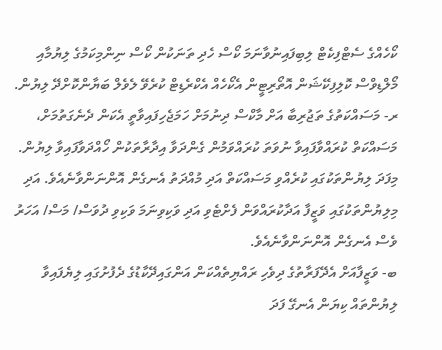ކޯހެއްގެ ސެޓްފިކެޓް ލިބިފައިނުވާނަމަ ކޯސް ހެދި ތަނަކުން ކޯސް ނިންމިކަމުގެ ލިޔުމާއި މޯލްޑިވްސް ކޮލިފިކޭޝަން އޮތޯރިޓީން އެކޯހެއް އެކްރެޑިޓް ކުރެވޭ ލެވެލް ބަޔާންކޮށްދޭ ލިޔުން.
ރ- މަސައްކަތުގެ ތަޖުރިބާ އަށް މާކްސް ދިނުމަށް ހަމަޖެހިފައިވާތީ އެކަން ދެނެގަތުމަށް، މަސައްކަތް ކުރައްވާފައިވާ ނުވަތަ ކުރައްވަމުން ގެންދަވާ އިދާރާތަކުން ހޯއްދަވާފައިވާ ލިޔުން. މިފަދަ ލިޔުންތަކުގައި ކުރެއްވި މަސައްކަތް އަދި މުއްދަތު އެނގެން އޮންނަންވާނެއެވެ. އަދި މިލިޔުންތަކުގައި ވަޒީފާ އަދާކުރައްވަން ފެށްޓެވި އަދި ވަކިވިނަމަ ވަކިވި ދުވަސް/ މަސް/ އަހަރު ވެސް އެނގެން އޮންނަންވާނެއެވެ.
ބ- ވަޒީފާއަށް އެދޭފަރާތުގެ ދިވެހި ރައްޔިތެއްކަން އަންގައިދޭކާޑުގެ ދެފުށުގައި ލިޔެފައިވާ ލިޔުންތައް ކިޔަން އެނގޭ ފަދަ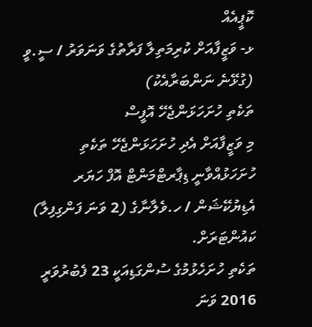ކޮޕީއެއް
ޅ- ވަޒީފާއަށް ކުރިމަތިލާ ފަރާތުގެ ވަނަވަރު / ސީ.ވީ (ގުޅޭނެ ނަންބަރާއެކު)
ތަކެތި ހުށަހަޅަންޖެހޭ އޮފީސް
މި ވަޒީފާއަށް އެދި ހުށަހަޅަންޖެހޭ ތަކެތި ހުށަހަޅުއްވާނީ ޑިޕާރޓްމަންޓް އޮފް ހަޔަރ އެޑިޔުކޭޝަން / ހ.ވެލާނާގެ (2 ވަނަ ފަންގިފިލާ) ކައުންޓަރަށް.
ތަކެތި ހުށަހެޅުމުގެ ސުންގަޑިއަކީ 23 ފެބުރުވަރީ 2016 ވަނަ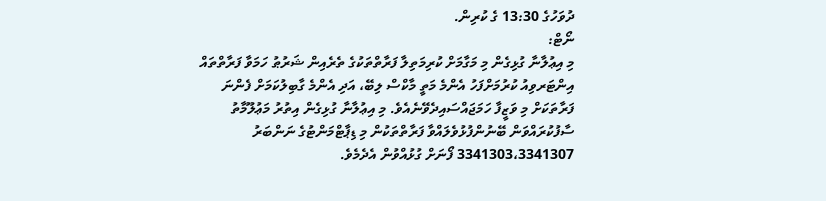ދުވަހުގެ 13:30 ގެ ކުރިން.
ނޯޓް:
މި އިޢުލާނާ ގުޅިގެން މި މަގާމަށް ކުރިމަތިލާ ފަރާތްތަކުގެ ތެރެއިން ޝަރުޠު ހަމަވާ ފަރާތްތައް އިންޓަރވިއު ކުރުމަށްފަހު އެންމެ މަތީ މާކްސް ލިބޭ، އަދި އެންމެ ގާބިލުކަމަށް ފެންނަ ފަރާތަކަށް މި ވަޒީފާ ހަމަޖައްސައިދެވޭނެއެވެ. މި އިޢުލާނާ ގުޅިގެން އިތުރު މަޢުލޫމާތު ސާފުކުރައްވަން ބޭނުންފުޅުވެލައްވާ ފަރާތްތަކުން މި ޑިޕާޓްމަންޓުގެ ނަންބަރު 3341303،3341307 ފޯނަށް ގުޅުއްވުން އެދެމެވެ.